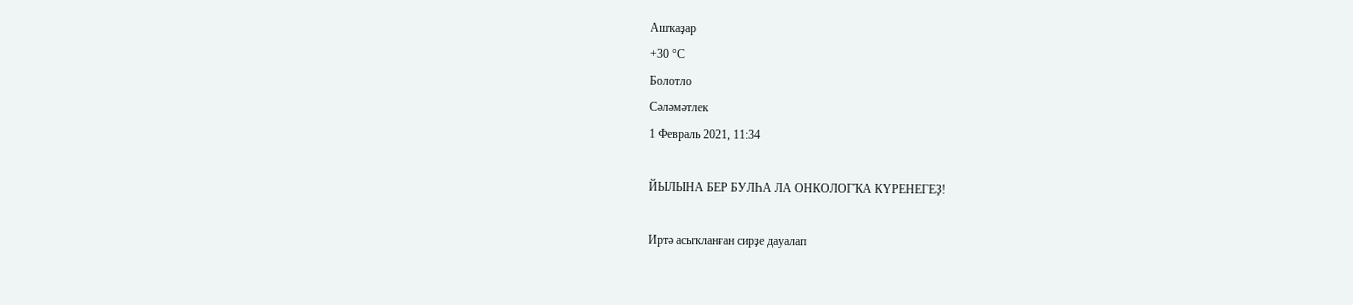Ашҡаҙар
+30 °С
Болотло
Сәләмәтлек
1 Февраль 2021, 11:34

ЙЫЛЫНА БЕР БУЛҺА ЛА ОНКОЛОГҠА КҮРЕНЕГЕҘ!

Иртә асыҡланған сирҙе дауалап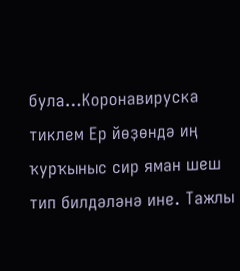була…Коронавируска тиклем Ер йөҙөндә иң ҡурҡыныс сир яман шеш тип билдәләнә ине. Тажлы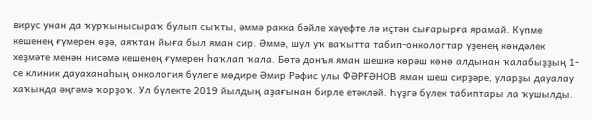вирус унан да ҡурҡынысыраҡ булып сыҡты, әммә ракка бәйле хәүефте лә иҫтән сығарырға ярамай. Күпме кешенең ғүмерен өҙә, аяҡтан йыға был яман сир. Әммә, шул уҡ ваҡытта табип-онкологтар үҙенең көндәлек хеҙмәте менән нисәмә кешенең ғүмерен һаҡлап ҡала. Бөтә донъя яман шешкә көрәш көнө алдынан ҡалабыҙҙың 1-се клиник дауаханаһың онкология бүлеге мөдире Әмир Рәфис улы ФӘРҒӘНОВ яман шеш сирҙәре, уларҙы дауалау хаҡында әңгәмә ҡорҙоҡ. Ул бүлекте 2019 йылдың аҙағынан бирле етәкләй. Һүҙгә бүлек табиптары ла ҡушылды.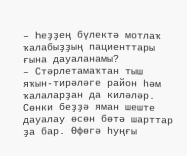– Һеҙҙең бүлектә мотлаҡ ҡалабыҙҙың пациенттары ғына дауаланамы?
– Стәрлетамаҡтан тыш яҡын-тирәләге район һәм ҡалаларҙан да киләләр. Сөнки беҙҙә яман шеште дауалау өсөн бөтә шарттар ҙа бар. Өфөгә һуңғы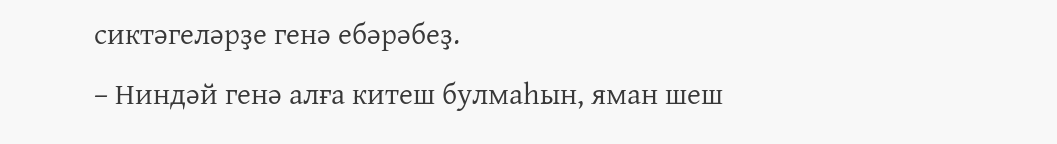сиктәгеләрҙе генә ебәрәбеҙ.
– Ниндәй генә алға китеш булмаһын, яман шеш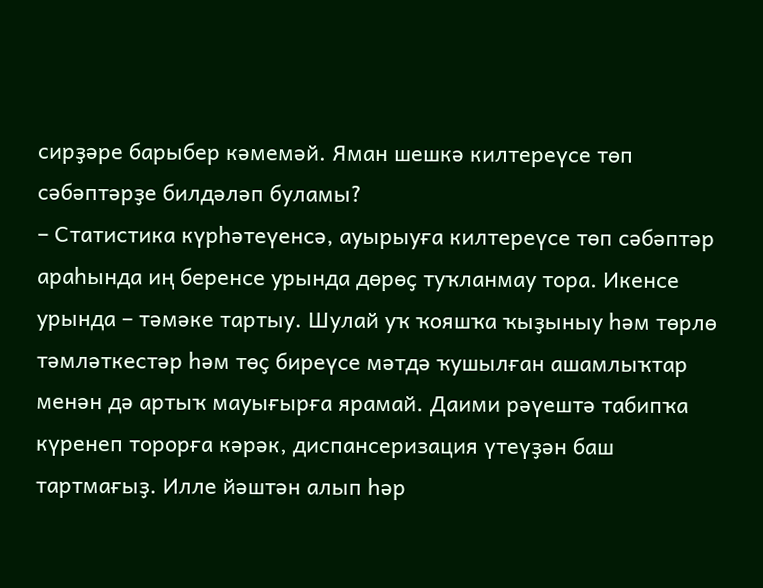сирҙәре барыбер кәмемәй. Яман шешкә килтереүсе төп сәбәптәрҙе билдәләп буламы?
– Статистика күрһәтеүенсә, ауырыуға килтереүсе төп сәбәптәр араһында иң беренсе урында дөрөҫ туҡланмау тора. Икенсе урында – тәмәке тартыу. Шулай уҡ ҡояшҡа ҡыҙыныу һәм төрлө тәмләткестәр һәм төҫ биреүсе мәтдә ҡушылған ашамлыҡтар менән дә артыҡ мауығырға ярамай. Даими рәүештә табипҡа күренеп торорға кәрәк, диспансеризация үтеүҙән баш тартмағыҙ. Илле йәштән алып һәр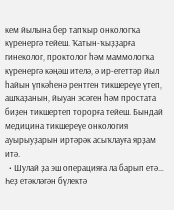кем йылына бер тапҡыр онкологҡа күренергә тейеш. Ҡатын-ҡыҙҙарға гинеколог, проктолог һәм маммологҡа күренергә кәңәш ителә, ә ир-егеттәр йыл һайын үпкәһенә рентген тикшереүе үтеп, ашҡаҙанын, йыуан эсәген һәм простата биҙен тикшертеп торорға тейеш. Бындай медицина тикшереүе онкология ауырыуҙарын иртәрәк асыҡлауға ярҙам итә.
  • Шулай ҙа эш операцияға ла барып етә… Һеҙ етәкләгән бүлектә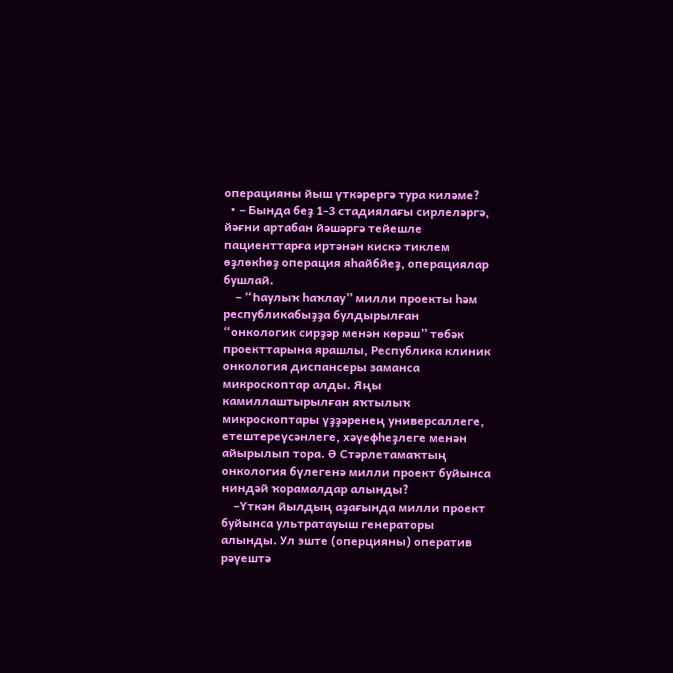операцияны йыш үткәрергә тура киләме?
  • – Бында беҙ 1-3 стадиялағы сирлеләргә, йәғни артабан йәшәргә тейешле пациенттарға иртәнән кискә тиклем өҙлөкһөҙ операция яһайбйеҙ, операциялар бушлай.
    – “Һаулыҡ һаҡлау” милли проекты һәм республикабыҙҙа булдырылған “онкологик сирҙәр менән көрәш” төбәк проекттарына ярашлы, Республика клиник онкология диспансеры заманса микроскоптар алды. Яңы камиллаштырылған яҡтылыҡ микроскоптары үҙҙәренең универсаллеге, етештереүсәнлеге, хәүефһеҙлеге менән айырылып тора. Ә Стәрлетамаҡтың онкология бүлегенә милли проект буйынса ниндәй ҡорамалдар алынды?
    –Үткән йылдың аҙағында милли проект буйынса ультратауыш генераторы алынды. Ул эште (оперцияны) оператив рәүештә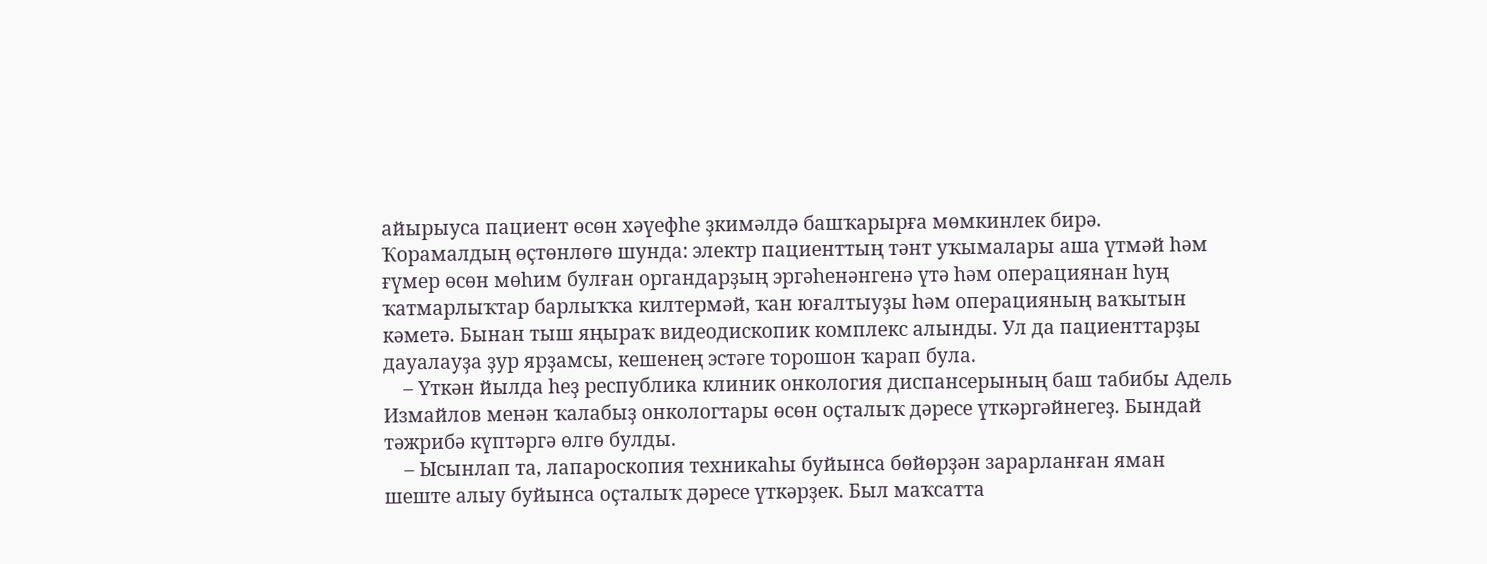айырыуса пациент өсөн хәүефһе ҙкимәлдә башҡарырға мөмкинлек бирә. Ҡорамалдың өҫтөнлөгө шунда: электр пациенттың тәнт уҡымалары аша үтмәй һәм ғүмер өсөн мөһим булған органдарҙың эргәһенәнгенә үтә һәм операциянан һуң ҡатмарлыҡтар барлыҡҡа килтермәй, ҡан юғалтыуҙы һәм операцияның ваҡытын кәметә. Бынан тыш яңыраҡ видеодископик комплекс алынды. Ул да пациенттарҙы дауалауҙа ҙур ярҙамсы, кешенең эстәге торошон ҡарап була.
    – Үткән йылда һеҙ республика клиник онкология диспансерының баш табибы Адель Измайлов менән ҡалабыҙ онкологтары өсөн оҫталыҡ дәресе үткәргәйнегеҙ. Бындай тәжрибә күптәргә өлгө булды.
    – Ысынлап та, лапароскопия техникаһы буйынса бөйөрҙән зарарланған яман шеште алыу буйынса оҫталыҡ дәресе үткәрҙек. Был маҡсатта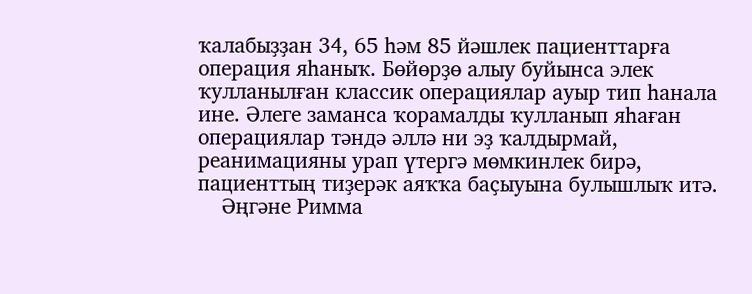ҡалабыҙҙан 34, 65 һәм 85 йәшлек пациенттарға операция яһаныҡ. Бөйөрҙө алыу буйынса элек ҡулланылған классик операциялар ауыр тип һанала ине. Әлеге заманса ҡорамалды ҡулланып яһаған операциялар тәндә әллә ни эҙ ҡалдырмай, реанимацияны урап үтергә мөмкинлек бирә, пациенттың тиҙерәк аяҡҡа баҫыуына булышлыҡ итә.
    Әңгәне Римма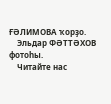ҒӘЛИМОВА ҡорҙо.
    Эльдар ФӘТТӘХОВ фотоһы.
    Читайте нас